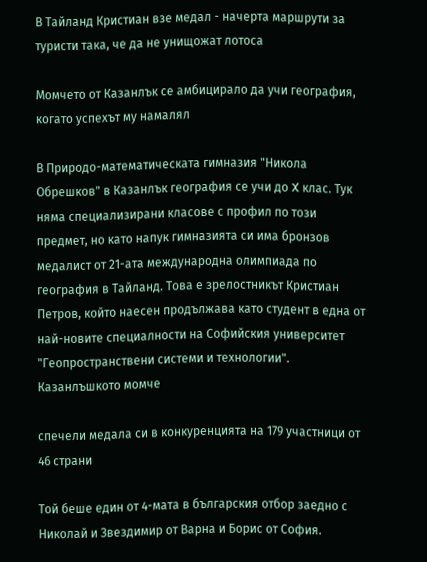В Тайланд Кристиан взе медал - начерта маршрути за туристи така, че да не унищожат лотоса

Момчето от Казанлък се амбицирало да учи география, когато успехът му намалял

В Природо-математическата гимназия "Никола Обрешков" в Казанлък география се учи до X клас. Тук няма специализирани класове с профил по този предмет, но като напук гимназията си има бронзов медалист от 21-ата международна олимпиада по география в Тайланд. Това е зрелостникът Кристиан Петров, който наесен продължава като студент в една от най-новите специалности на Софийския университет "Геопространствени системи и технологии". Казанлъшкото момче

спечели медала си в конкуренцията на 179 участници от 46 страни

Той беше един от 4-мата в българския отбор заедно с Николай и Звездимир от Варна и Борис от София.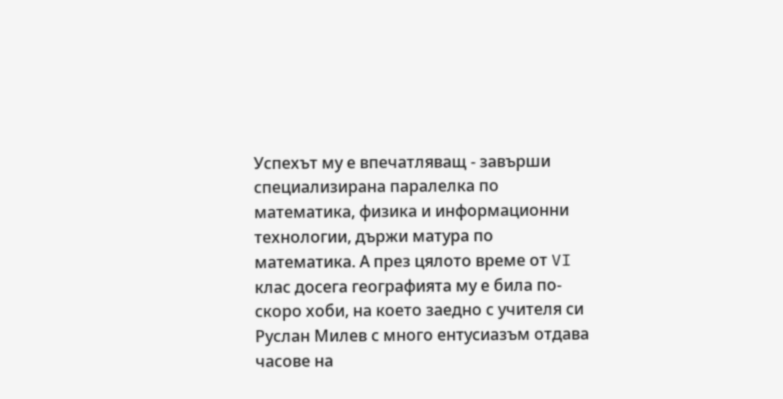Успехът му е впечатляващ - завърши специализирана паралелка по математика, физика и информационни технологии, държи матура по математика. А през цялото време от VI клас досега географията му е била по-скоро хоби, на което заедно с учителя си Руслан Милев с много ентусиазъм отдава часове на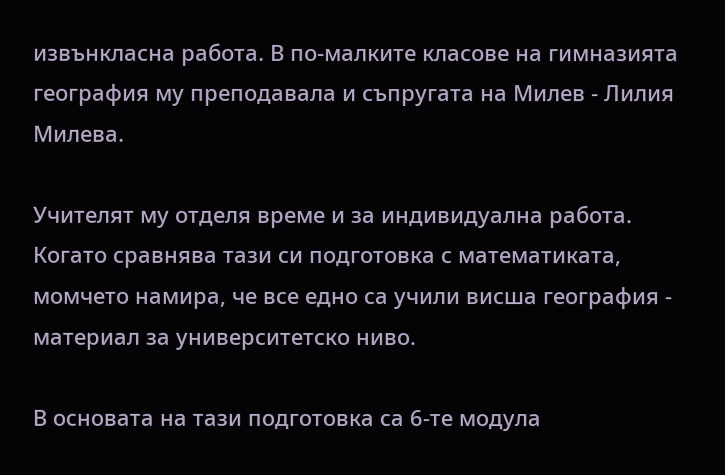извънкласна работа. В по-малките класове на гимназията география му преподавала и съпругата на Милев - Лилия Милева.

Учителят му отделя време и за индивидуална работа. Когато сравнява тази си подготовка с математиката, момчето намира, че все едно са учили висша география - материал за университетско ниво.

В основата на тази подготовка са 6-те модула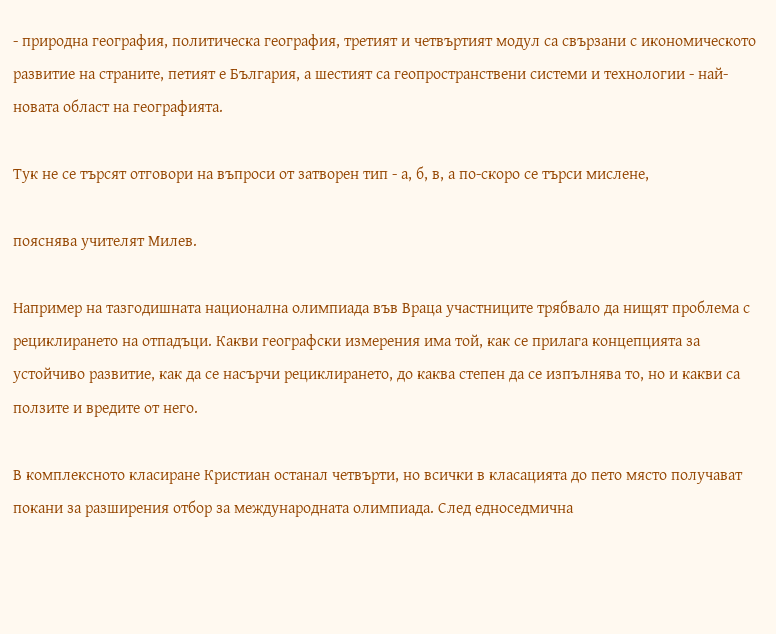- природна география, политическа география, третият и четвъртият модул са свързани с икономическото развитие на страните, петият е България, а шестият са геопространствени системи и технологии - най-новата област на географията.

Тук не се търсят отговори на въпроси от затворен тип - а, б, в, а по-скоро се търси мислене,

пояснява учителят Милев.

Например на тазгодишната национална олимпиада във Враца участниците трябвало да нищят проблема с рециклирането на отпадъци. Какви географски измерения има той, как се прилага концепцията за устойчиво развитие, как да се насърчи рециклирането, до каква степен да се изпълнява то, но и какви са ползите и вредите от него.

В комплексното класиране Кристиан останал четвърти, но всички в класацията до пето място получават покани за разширения отбор за международната олимпиада. След едноседмична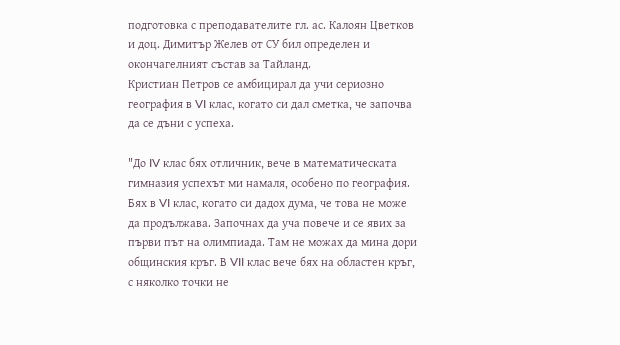подготовка с преподавателите гл. ас. Калоян Цветков и доц. Димитър Желев от СУ бил определен и окончагелният състав за Тайланд.
Кристиан Петров се амбицирал да учи сериозно география в VI клас, когато си дал сметка, че започва да се дъни с успеха.

"До IV клас бях отличник, вече в математическата гимназия успехът ми намаля, особено по география. Бях в VI клас, когато си дадох дума, че това не може да продължава. Започнах да уча повече и се явих за първи път на олимпиада. Там не можах да мина дори общинския кръг. В VII клас вече бях на областен кръг, с няколко точки не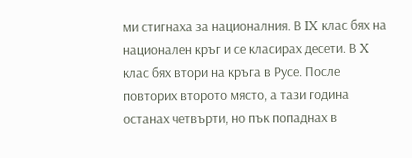ми стигнаха за националния. В IX клас бях на национален кръг и се класирах десети. В X клас бях втори на кръга в Русе. После повторих второто място, а тази година останах четвърти, но пък попаднах в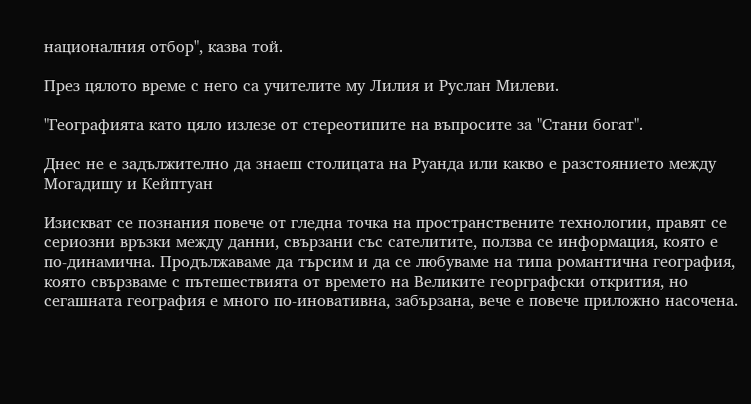националния отбор", казва той.

През цялото време с него са учителите му Лилия и Руслан Милеви.

"Географията като цяло излезе от стереотипите на въпросите за "Стани богат".

Днес не е задължително да знаеш столицата на Руанда или какво е разстоянието между Могадишу и Кейптуан

Изискват се познания повече от гледна точка на пространствените технологии, правят се сериозни връзки между данни, свързани със сателитите, ползва се информация, която е по-динамична. Продължаваме да търсим и да се любуваме на типа романтична география, която свързваме с пътешествията от времето на Великите георграфски открития, но сегашната география е много по-иновативна, забързана, вече е повече приложно насочена.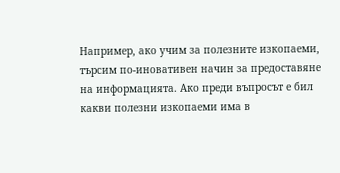Например, ако учим за полезните изкопаеми, търсим по-иновативен начин за предоставяне на информацията. Ако преди въпросът е бил какви полезни изкопаеми има в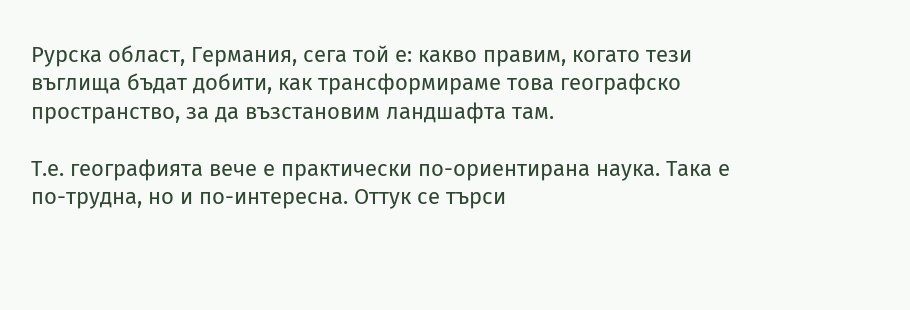Рурска област, Германия, сега той е: какво правим, когато тези въглища бъдат добити, как трансформираме това географско пространство, за да възстановим ландшафта там.

Т.е. географията вече е практически по-ориентирана наука. Така е по-трудна, но и по-интересна. Оттук се търси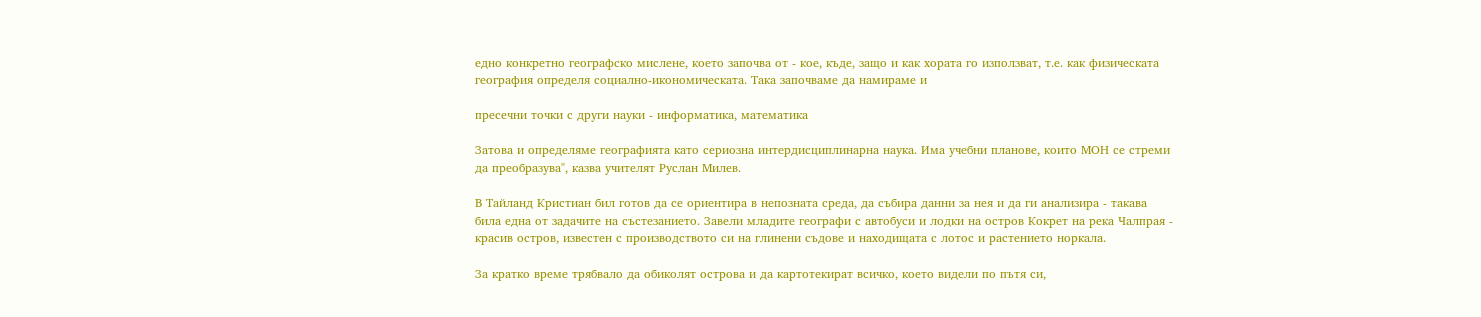едно конкретно географско мислене, което започва от - кое, къде, защо и как хората го използват, т.е. как физическата география определя социално-икономическата. Така започваме да намираме и

пресечни точки с други науки - информатика, математика

Затова и определяме географията като сериозна интердисциплинарна наука. Има учебни планове, които МОН се стреми да преобразува", казва учителят Руслан Милев.

В Тайланд Кристиан бил готов да се ориентира в непозната среда, да събира данни за нея и да ги анализира - такава била една от задачите на състезанието. Завели младите географи с автобуси и лодки на остров Кокрет на река Чалпрая - красив остров, известен с производството си на глинени съдове и находищата с лотос и растението норкала.

За кратко време трябвало да обиколят острова и да картотекират всичко, което видели по пътя си,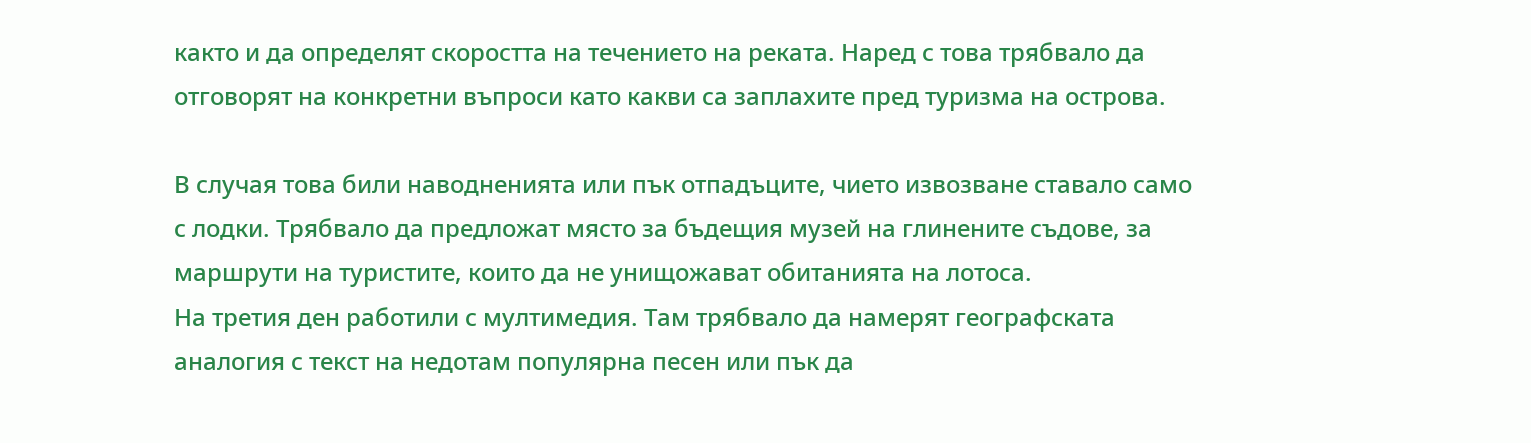както и да определят скоростта на течението на реката. Наред с това трябвало да отговорят на конкретни въпроси като какви са заплахите пред туризма на острова.

В случая това били наводненията или пък отпадъците, чието извозване ставало само с лодки. Трябвало да предложат място за бъдещия музей на глинените съдове, за маршрути на туристите, които да не унищожават обитанията на лотоса.
На третия ден работили с мултимедия. Там трябвало да намерят географската аналогия с текст на недотам популярна песен или пък да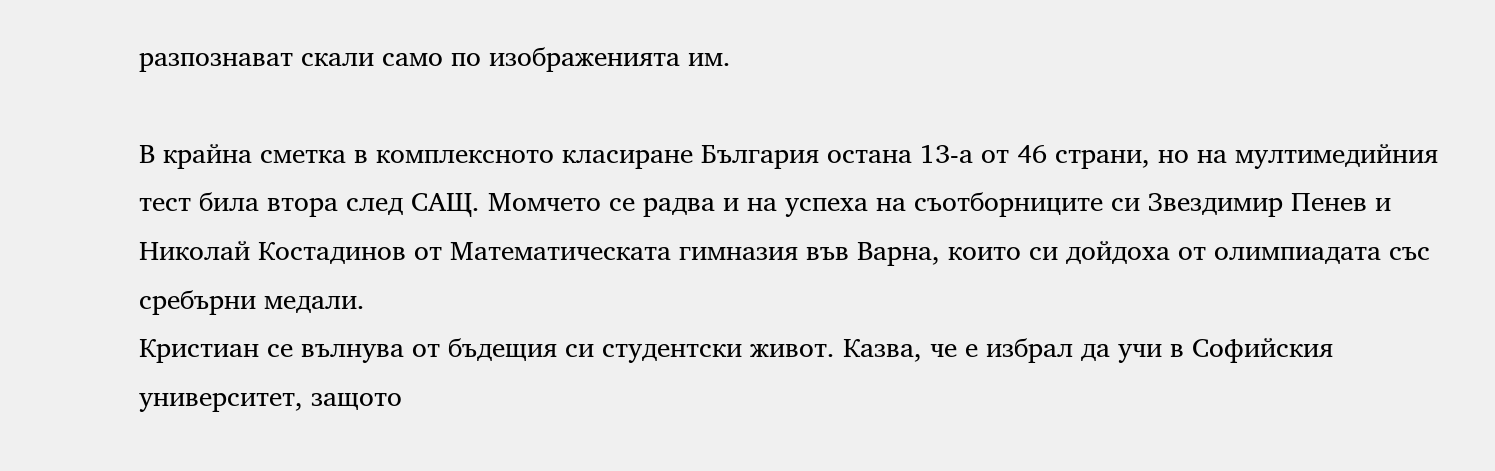разпознават скали само по изображенията им.

В крайна сметка в комплексното класиране България остана 13-а от 46 страни, но на мултимедийния тест била втора след САЩ. Момчето се радва и на успеха на съотборниците си Звездимир Пенев и Николай Костадинов от Математическата гимназия във Варна, които си дойдоха от олимпиадата със сребърни медали.
Кристиан се вълнува от бъдещия си студентски живот. Казва, че е избрал да учи в Софийския университет, защото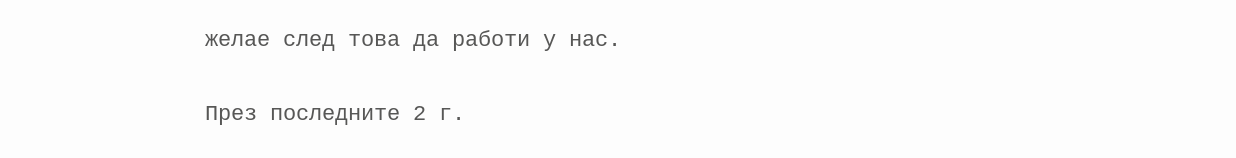желае след това да работи у нас.

През последните 2 г.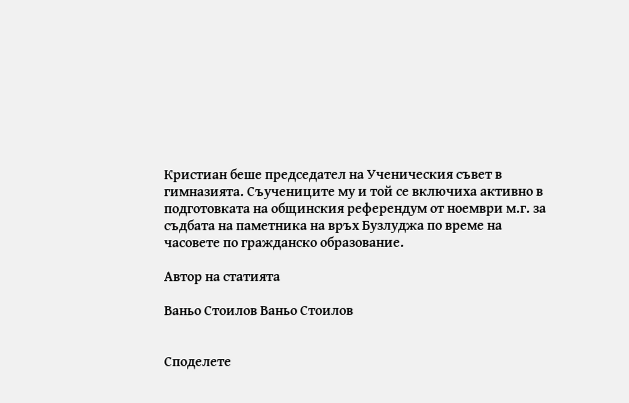Кристиан беше председател на Ученическия съвет в гимназията. Съучениците му и той се включиха активно в подготовката на общинския референдум от ноември м.г. за съдбата на паметника на връх Бузлуджа по време на часовете по гражданско образование.

Автор на статията

Ваньо Стоилов Ваньо Стоилов


Споделете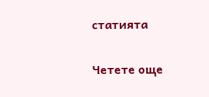статията

Четете още